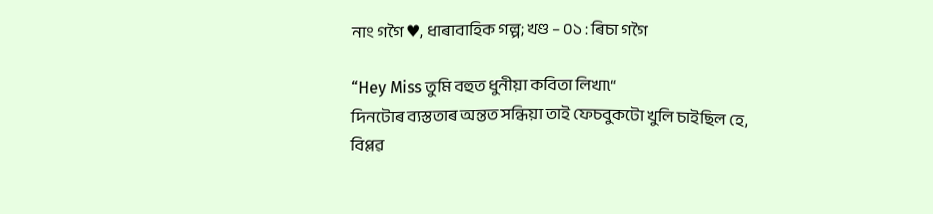নাং গগৈ ♥, ধাৰাবাহিক গল্প; খণ্ড – ০১ : ৰিচা গগৈ

“Hey Miss তুমি বহুত ধুনীয়া কবিতা লিখা৷“
দিনটোৰ ব্যস্ততাৰ অন্তত সন্ধিয়া তাই ফেচবুকটো খুলি চাইছিল হে, বিপ্লৱ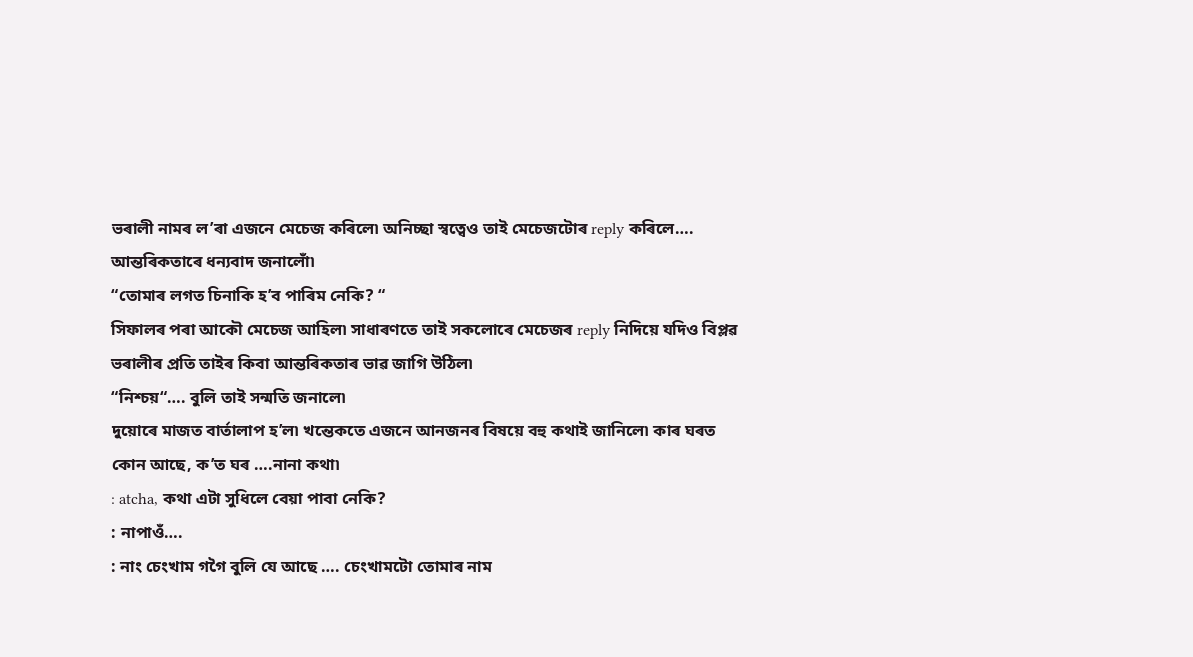ভৰালী নামৰ ল’ৰা এজনে মেচেজ কৰিলে৷ অনিচ্ছা স্বত্বেও তাই মেচেজটোৰ reply কৰিলে…. আন্তৰিকতাৰে ধন্যবাদ জনালোঁ৷
“তোমাৰ লগত চিনাকি হ’ব পাৰিম নেকি? “
সিফালৰ পৰা আকৌ মেচেজ আহিল৷ সাধাৰণতে তাই সকলোৰে মেচেজৰ reply নিদিয়ে যদিও বিপ্লৱ ভৰালীৰ প্ৰতি তাইৰ কিবা আন্তৰিকতাৰ ভাৱ জাগি উঠিল৷
“নিশ্চয়“…. বুলি তাই সন্মতি জনালে৷
দুয়োৰে মাজত বাৰ্তালাপ হ’ল৷ খন্তেকতে এজনে আনজনৰ বিষয়ে বহু কথাই জানিলে৷ কাৰ ঘৰত কোন আছে, ক’ত ঘৰ ….নানা কথা৷
: atcha, কথা এটা সুধিলে বেয়া পাবা নেকি?
: নাপাওঁ….
: নাং চেংখাম গগৈ বুলি যে আছে …. চেংখামটো তোমাৰ নাম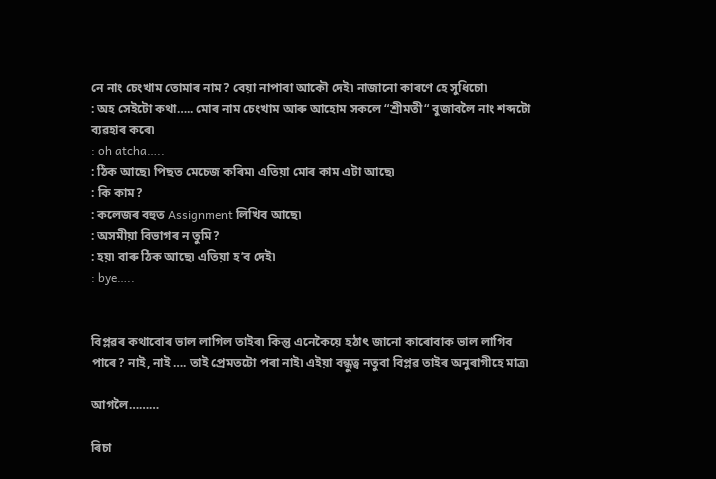নে নাং চেংখাম তোমাৰ নাম? বেয়া নাপাবা আকৌ দেই৷ নাজানো কাৰণে হে সুধিচো৷
: অহ সেইটো কথা….. মোৰ নাম চেংখাম আৰু আহোম সকলে “শ্ৰীমতী“ বুজাবলৈ নাং শব্দটো ব্যৱহাৰ কৰে৷
: oh atcha…..
: ঠিক আছে৷ পিছত মেচেজ কৰিম৷ এতিয়া মোৰ কাম এটা আছে৷
: কি কাম?
: কলেজৰ বহুত Assignment লিখিব আছে৷
: অসমীয়া বিভাগৰ ন তুমি?
: হয়৷ বাৰু ঠিক আছে৷ এতিয়া হ’ব দেই৷
: bye…..


বিপ্লৱৰ কথাবোৰ ভাল লাগিল তাইৰ৷ কিন্তু এনেকৈয়ে হঠাৎ জানো কাৰোবাক ভাল লাগিব পাৰে? নাই, নাই …. তাই প্ৰেমতটো পৰা নাই৷ এইয়া বন্ধুত্ব নতুবা বিপ্লৱ তাইৰ অনুৰাগীহে মাত্ৰ৷

আগলৈ………

ৰিচা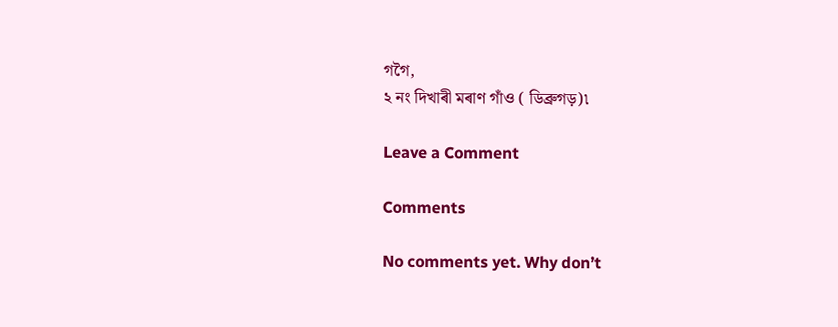গগৈ,
২ নং দিখাৰী মৰাণ গাঁও ( ডিব্ৰুগড়)৷

Leave a Comment

Comments

No comments yet. Why don’t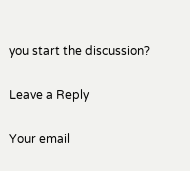you start the discussion?

Leave a Reply

Your email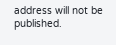address will not be published.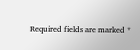Required fields are marked *